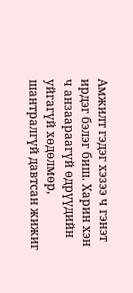Амжилт гэдэг хэзээ ч гэнэт ирдэг бэлэг биш. Харин хэн ч анзаараагүй өдрүүдийн уйгагүй хөдөлмөр, шантралгүй давтсан жижиг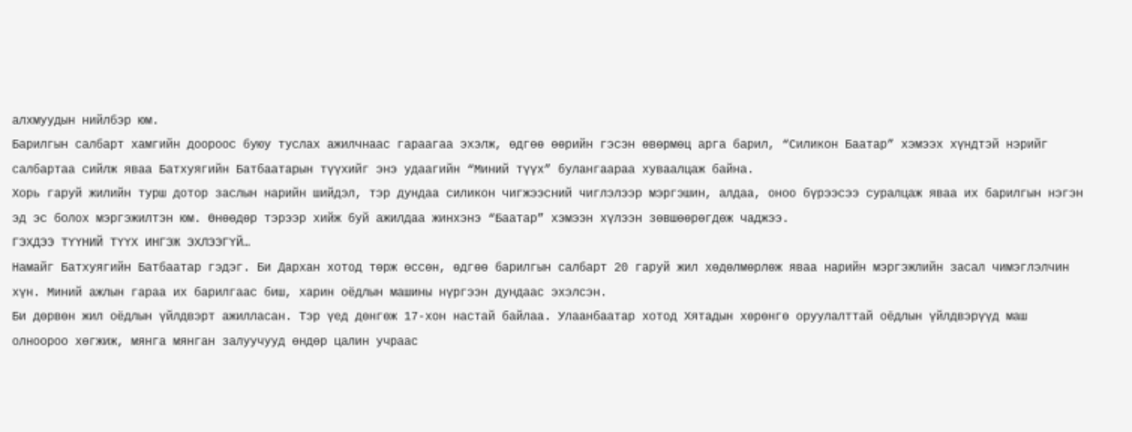алхмуудын нийлбэр юм.
Барилгын салбарт хамгийн доороос буюу туслах ажилчнаас гараагаа эхэлж, өдгөө өөрийн гэсэн өвөрмөц арга барил, “Силикон Баатар” хэмээх хүндтэй нэрийг салбартаа сийлж яваа Батхуягийн Батбаатарын түүхийг энэ удаагийн “Миний түүх” булангаараа хуваалцаж байна.
Хорь гаруй жилийн турш дотор заслын нарийн шийдэл, тэр дундаа силикон чигжээсний чиглэлээр мэргэшин, алдаа, оноо бүрээсээ суралцаж яваа их барилгын нэгэн эд эс болох мэргэжилтэн юм. Өнөөдөр тэрээр хийж буй ажилдаа жинхэнэ “Баатар” хэмээн хүлээн зөвшөөрөгдөж чаджээ.
ГЭХДЭЭ ТҮҮНИЙ ТҮҮХ ИНГЭЖ ЭХЛЭЭГҮЙ…
Намайг Батхуягийн Батбаатар гэдэг. Би Дархан хотод төрж өссөн, өдгөө барилгын салбарт 20 гаруй жил хөдөлмөрлөж яваа нарийн мэргэжлийн засал чимэглэлчин хүн. Миний ажлын гараа их барилгаас биш, харин оёдлын машины нүргээн дундаас эхэлсэн.
Би дөрвөн жил оёдлын үйлдвэрт ажилласан. Тэр үед дөнгөж 17-хон настай байлаа. Улаанбаатар хотод Хятадын хөрөнгө оруулалттай оёдлын үйлдвэрүүд маш олноороо хөгжиж, мянга мянган залуучууд өндөр цалин учраас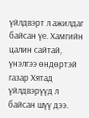үйлдвэрт л ажилдаг байсан үе. Хамгийн цалин сайтай, үнэлгээ өндөртэй газар Хятад үйлдвэрүүд л байсан шүү дээ.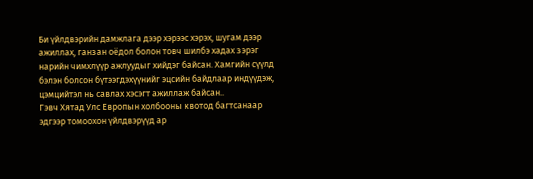Би үйлдвэрийн дамжлага дээр хэрээс хэрэх, шугам дээр ажиллах, ганзан оёдол болон товч шилбэ хадах зэрэг нарийн чимхлүүр ажлуудыг хийдэг байсан. Хамгийн сүүлд бэлэн болсон бүтээгдэхүүнийг эцсийн байдлаар индүүдэж, цэмцийтэл нь савлах хэсэгт ажиллаж байсан..
Гэвч Хятад Улс Европын холбооны квотод багтсанаар эдгээр томоохон үйлдвэрүүд ар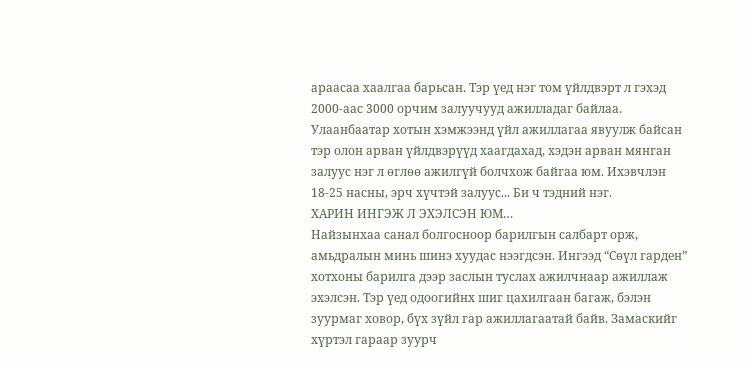араасаа хаалгаа барьсан. Тэр үед нэг том үйлдвэрт л гэхэд 2000-аас 3000 орчим залуучууд ажилладаг байлаа. Улаанбаатар хотын хэмжээнд үйл ажиллагаа явуулж байсан тэр олон арван үйлдвэрүүд хаагдахад, хэдэн арван мянган залуус нэг л өглөө ажилгүй болчхож байгаа юм. Ихэвчлэн 18-25 насны, эрч хүчтэй залуус... Би ч тэдний нэг.
ХАРИН ИНГЭЖ Л ЭХЭЛСЭН ЮМ…
Найзынхаа санал болгосноор барилгын салбарт орж, амьдралын минь шинэ хуудас нээгдсэн. Ингээд “Сөүл гарден” хотхоны барилга дээр заслын туслах ажилчнаар ажиллаж эхэлсэн. Тэр үед одоогийнх шиг цахилгаан багаж, бэлэн зуурмаг ховор, бүх зүйл гар ажиллагаатай байв. Замаскийг хүртэл гараар зуурч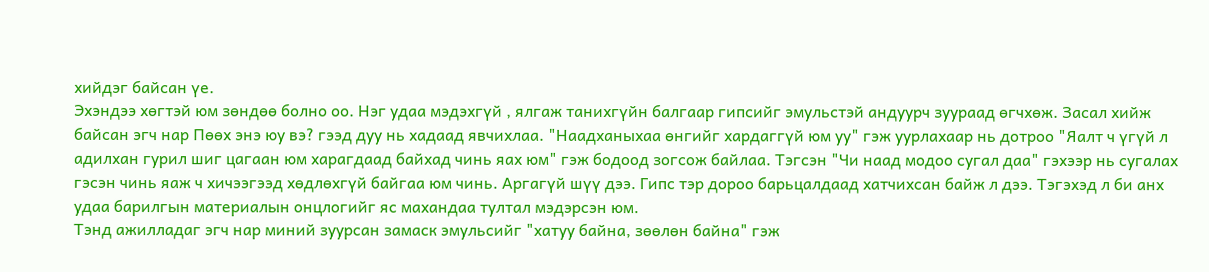хийдэг байсан үе.
Эхэндээ хөгтэй юм зөндөө болно оо. Нэг удаа мэдэхгүй , ялгаж танихгүйн балгаар гипсийг эмульстэй андуурч зуураад өгчхөж. Засал хийж байсан эгч нар Пөөх энэ юу вэ? гээд дуу нь хадаад явчихлаа. "Наадханыхаа өнгийг хардаггүй юм уу" гэж уурлахаар нь дотроо "Яалт ч үгүй л адилхан гурил шиг цагаан юм харагдаад байхад чинь яах юм" гэж бодоод зогсож байлаа. Тэгсэн "Чи наад модоо сугал даа" гэхээр нь сугалах гэсэн чинь яаж ч хичээгээд хөдлөхгүй байгаа юм чинь. Аргагүй шүү дээ. Гипс тэр дороо барьцалдаад хатчихсан байж л дээ. Тэгэхэд л би анх удаа барилгын материалын онцлогийг яс махандаа тултал мэдэрсэн юм.
Тэнд ажилладаг эгч нар миний зуурсан замаск эмульсийг "хатуу байна, зөөлөн байна" гэж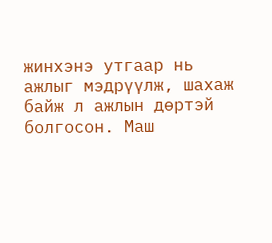жинхэнэ утгаар нь ажлыг мэдрүүлж, шахаж байж л ажлын дөртэй болгосон. Маш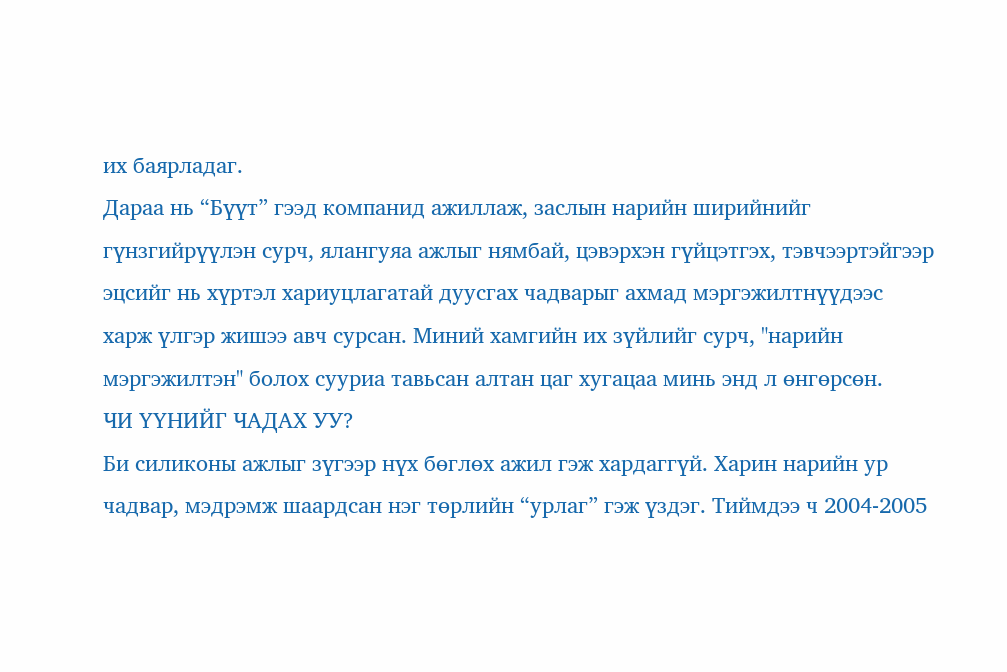их баярладаг.
Дараа нь “Бүүт” гээд компанид ажиллаж, заслын нарийн ширийнийг гүнзгийрүүлэн сурч, ялангуяа ажлыг нямбай, цэвэрхэн гүйцэтгэх, тэвчээртэйгээр эцсийг нь хүртэл хариуцлагатай дуусгах чадварыг ахмад мэргэжилтнүүдээс харж үлгэр жишээ авч сурсан. Миний хамгийн их зүйлийг сурч, "нарийн мэргэжилтэн" болох сууриа тавьсан алтан цаг хугацаа минь энд л өнгөрсөн.
ЧИ ҮҮНИЙГ ЧАДАХ УУ?
Би силиконы ажлыг зүгээр нүх бөглөх ажил гэж хардаггүй. Харин нарийн ур чадвар, мэдрэмж шаардсан нэг төрлийн “урлаг” гэж үздэг. Тиймдээ ч 2004-2005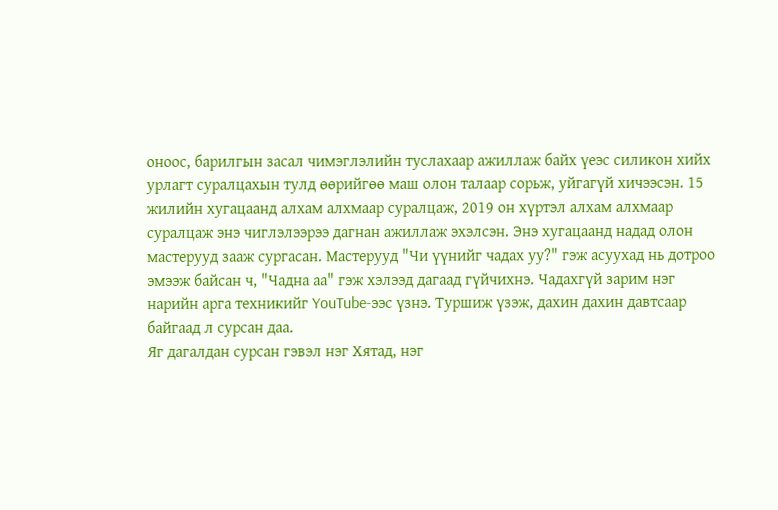оноос, барилгын засал чимэглэлийн туслахаар ажиллаж байх үеэс силикон хийх урлагт суралцахын тулд өөрийгөө маш олон талаар сорьж, уйгагүй хичээсэн. 15 жилийн хугацаанд алхам алхмаар суралцаж, 2019 он хүртэл алхам алхмаар суралцаж энэ чиглэлээрээ дагнан ажиллаж эхэлсэн. Энэ хугацаанд надад олон мастерууд зааж сургасан. Мастерууд "Чи үүнийг чадах уу?" гэж асуухад нь дотроо эмээж байсан ч, "Чадна аа" гэж хэлээд дагаад гүйчихнэ. Чадахгүй зарим нэг нарийн арга техникийг YouTube-ээс үзнэ. Туршиж үзэж, дахин дахин давтсаар байгаад л сурсан даа.
Яг дагалдан сурсан гэвэл нэг Хятад, нэг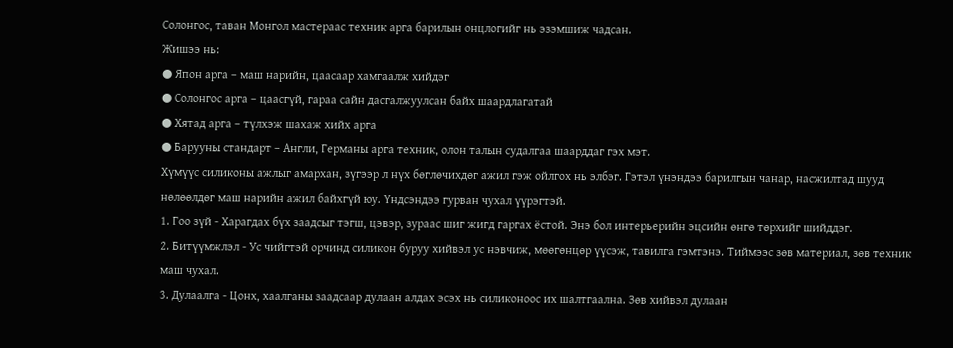Солонгос, таван Монгол мастераас техник арга барилын онцлогийг нь эзэмшиж чадсан.
Жишээ нь:
● Япон арга – маш нарийн, цаасаар хамгаалж хийдэг
● Солонгос арга – цаасгүй, гараа сайн дасгалжуулсан байх шаардлагатай
● Хятад арга – түлхэж шахаж хийх арга
● Барууны стандарт – Англи, Германы арга техник, олон талын судалгаа шаарддаг гэх мэт.
Хүмүүс силиконы ажлыг амархан, зүгээр л нүх бөглөчихдөг ажил гэж ойлгох нь элбэг. Гэтэл үнэндээ барилгын чанар, насжилтад шууд нөлөөлдөг маш нарийн ажил байхгүй юу. Үндсэндээ гурван чухал үүрэгтэй.
1. Гоо зүй - Харагдах бүх заадсыг тэгш, цэвэр, зураас шиг жигд гаргах ёстой. Энэ бол интерьерийн эцсийн өнгө төрхийг шийддэг.
2. Битүүмжлэл - Ус чийгтэй орчинд силикон буруу хийвэл ус нэвчиж, мөөгөнцөр үүсэж, тавилга гэмтэнэ. Тиймээс зөв материал, зөв техник маш чухал.
3. Дулаалга - Цонх, хаалганы заадсаар дулаан алдах эсэх нь силиконоос их шалтгаална. Зөв хийвэл дулаан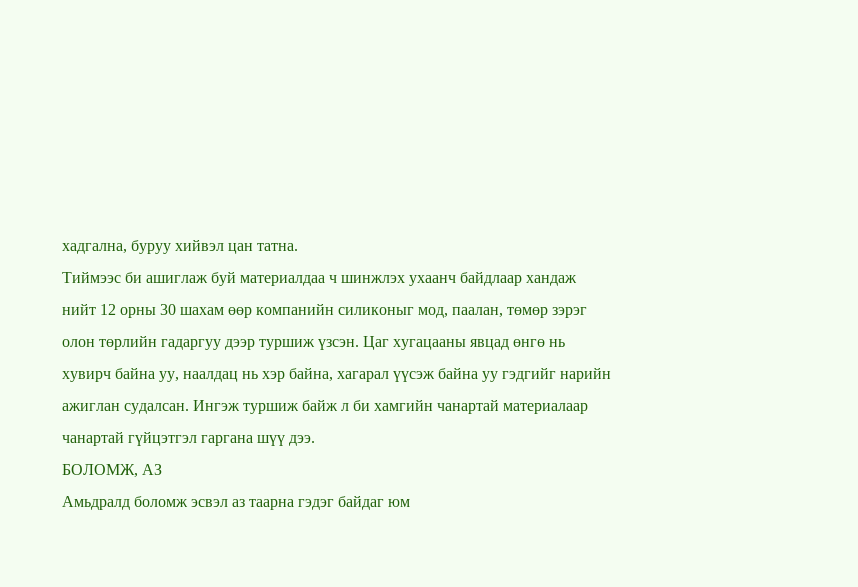хадгална, буруу хийвэл цан татна.
Тиймээс би ашиглаж буй материалдаа ч шинжлэх ухаанч байдлаар хандаж нийт 12 орны 30 шахам өөр компанийн силиконыг мод, паалан, төмөр зэрэг олон төрлийн гадаргуу дээр туршиж үзсэн. Цаг хугацааны явцад өнгө нь хувирч байна уу, наалдац нь хэр байна, хагарал үүсэж байна уу гэдгийг нарийн ажиглан судалсан. Ингэж туршиж байж л би хамгийн чанартай материалаар чанартай гүйцэтгэл гаргана шүү дээ.
БОЛОМЖ, АЗ
Амьдралд боломж эсвэл аз таарна гэдэг байдаг юм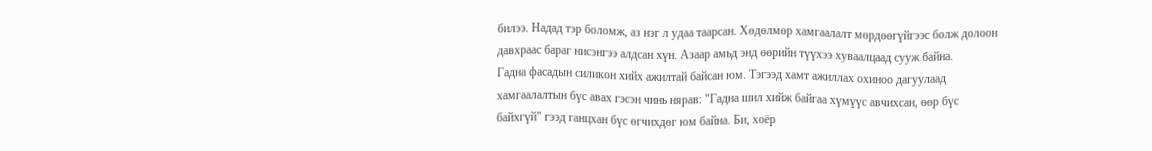билээ. Надад тэр боломж, аз нэг л удаа таарсан. Хөдөлмөр хамгаалалт мөрдөөгүйгээс болж долоон давхраас бараг нисэнгээ алдсан хүн. Азаар амьд энд өөрийн түүхээ хуваалцаад сууж байна.
Гадна фасадын силикон хийх ажилтай байсан юм. Тэгээд хамт ажиллах охиноо дагуулаад хамгаалалтын бүс авах гэсэн чинь нярав: "Гадна шил хийж байгаа хүмүүс авчихсан, өөр бүс байхгүй" гээд ганцхан бүс өгчихдөг юм байна. Би, хоёр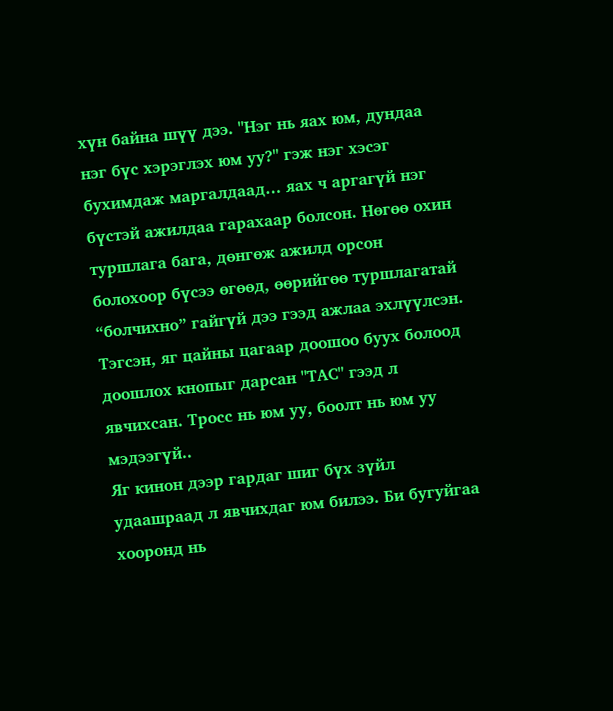хүн байна шүү дээ. "Нэг нь яах юм, дундаа нэг бүс хэрэглэх юм уу?" гэж нэг хэсэг бухимдаж маргалдаад… яах ч аргагүй нэг бүстэй ажилдаа гарахаар болсон. Нөгөө охин туршлага бага, дөнгөж ажилд орсон болохоор бүсээ өгөөд, өөрийгөө туршлагатай “болчихно” гайгүй дээ гээд ажлаа эхлүүлсэн. Тэгсэн, яг цайны цагаар доошоо буух болоод доошлох кнопыг дарсан "ТАС" гээд л явчихсан. Тросс нь юм уу, боолт нь юм уу мэдээгүй..
Яг кинон дээр гардаг шиг бүх зүйл удаашраад л явчихдаг юм билээ. Би бугуйгаа хооронд нь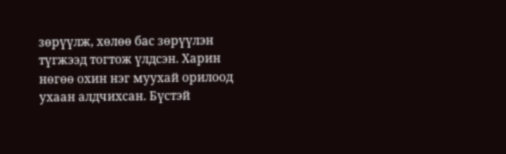зөрүүлж, хөлөө бас зөрүүлэн түгжээд тогтож үлдсэн. Харин нөгөө охин нэг муухай орилоод ухаан алдчихсан. Бүстэй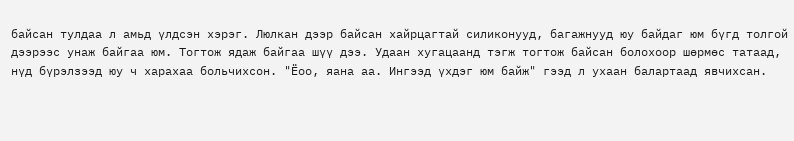байсан тулдаа л амьд үлдсэн хэрэг. Люлкан дээр байсан хайрцагтай силиконууд, багажнууд юу байдаг юм бүгд толгой дээрээс унаж байгаа юм. Тогтож ядаж байгаа шүү дээ. Удаан хугацаанд тэгж тогтож байсан болохоор шөрмөс татаад, нүд бүрэлзээд юу ч харахаа больчихсон. "Ёоо, яана аа. Ингээд үхдэг юм байж" гээд л ухаан балартаад явчихсан.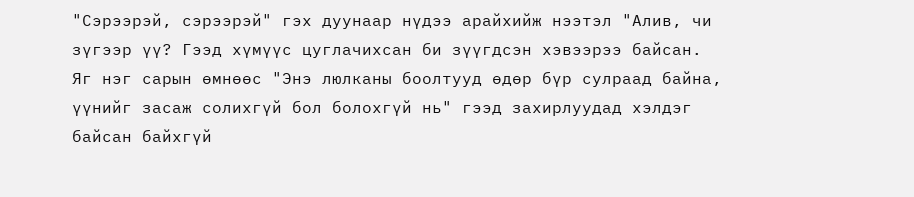"Сэрээрэй, сэрээрэй" гэх дуунаар нүдээ арайхийж нээтэл "Алив, чи зүгээр үү? Гээд хүмүүс цуглачихсан би зүүгдсэн хэвээрээ байсан.
Яг нэг сарын өмнөөс "Энэ люлканы боолтууд өдөр бүр сулраад байна, үүнийг засаж солихгүй бол болохгүй нь" гээд захирлуудад хэлдэг байсан байхгүй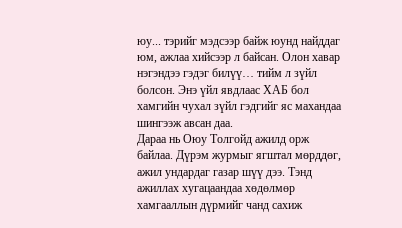юу... тэрийг мэдсээр байж юунд найддаг юм, ажлаа хийсээр л байсан. Олон хавар нэгэндээ гэдэг билүү… тийм л зүйл болсон. Энэ үйл явдлаас ХАБ бол хамгийн чухал зүйл гэдгийг яс махандаа шингээж авсан даа.
Дараа нь Оюу Толгойд ажилд орж байлаа. Дүрэм журмыг ягштал мөрддөг, ажил ундардаг газар шүү дээ. Тэнд ажиллах хугацаандаа хөдөлмөр хамгааллын дүрмийг чанд сахиж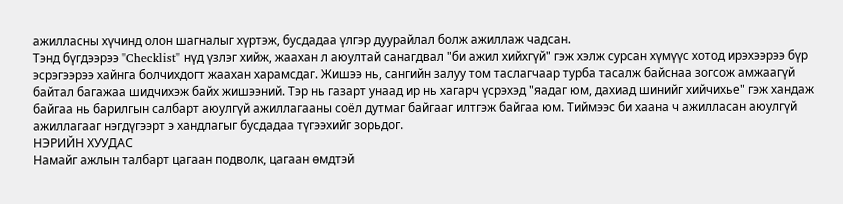ажилласны хүчинд олон шагналыг хүртэж, бусдадаа үлгэр дуурайлал болж ажиллаж чадсан.
Тэнд бүгдээрээ "Checklist" нүд үзлэг хийж, жаахан л аюултай санагдвал "би ажил хийхгүй" гэж хэлж сурсан хүмүүс хотод ирэхээрээ бүр эсрэгээрээ хайнга болчихдогт жаахан харамсдаг. Жишээ нь, сангийн залуу том таслагчаар турба тасалж байснаа зогсож амжаагүй байтал багажаа шидчихэж байх жишээний. Тэр нь газарт унаад ир нь хагарч үсрэхэд "яадаг юм, дахиад шинийг хийчихье" гэж хандаж байгаа нь барилгын салбарт аюулгүй ажиллагааны соёл дутмаг байгааг илтгэж байгаа юм. Тиймээс би хаана ч ажилласан аюулгүй ажиллагааг нэгдүгээрт э хандлагыг бусдадаа түгээхийг зорьдог.
НЭРИЙН ХУУДАС
Намайг ажлын талбарт цагаан подволк, цагаан өмдтэй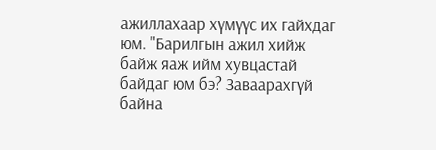ажиллахаар хүмүүс их гайхдаг юм. "Барилгын ажил хийж байж яаж ийм хувцастай байдаг юм бэ? Заваарахгүй байна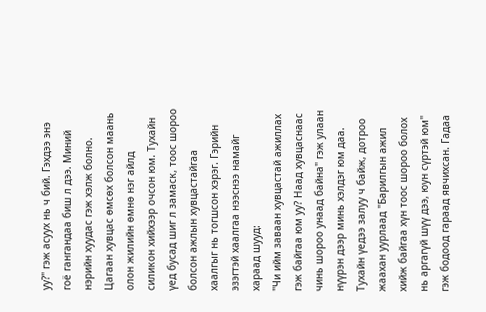уу?" гэж асуух нь ч бий. Гэхдээ энэ гоё гангандаа биш л дээ. Миний нэрийн хуудас гэж хэлж болно.
Цагаан хувцас өмсөх болсон маань олон жилийн өмнө нэг айлд силикон хийхээр очсон юм. Тухайн үед бусад шиг л замаск, тоос шороо болсон ажлын хувцастайгаа хаалгыг нь тогшсон хэрэг. Гэрийн эзэгтэй хаалгаа нээснээ намайг хараад шууд:
"Чи ийм заваан хувцастай ажиллах гэж байгаа юм уу? Наад хувцаснаас чинь шороо унаад байна" гэж улаан нүүрэн дээр минь хэлдэг юм даа. Тухайн үедээ залуу ч байж, дотроо жаахан уурлаад "Барилгын ажил хийж байгаа хүн тоос шороо болох нь аргагүй шүү дээ, юун сүртэй юм" гэж бодоод гараад явчихсан. Гадаа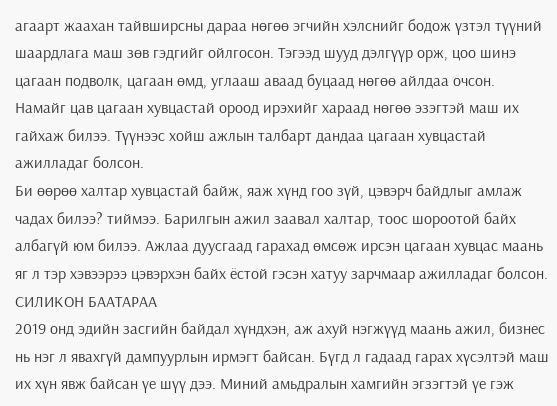агаарт жаахан тайвширсны дараа нөгөө эгчийн хэлснийг бодож үзтэл түүний шаардлага маш зөв гэдгийг ойлгосон. Тэгээд шууд дэлгүүр орж, цоо шинэ цагаан подволк, цагаан өмд, углааш аваад буцаад нөгөө айлдаа очсон. Намайг цав цагаан хувцастай ороод ирэхийг хараад нөгөө эзэгтэй маш их гайхаж билээ. Түүнээс хойш ажлын талбарт дандаа цагаан хувцастай ажилладаг болсон.
Би өөрөө халтар хувцастай байж, яаж хүнд гоо зүй, цэвэрч байдлыг амлаж чадах билээ? тиймээ. Барилгын ажил заавал халтар, тоос шороотой байх албагүй юм билээ. Ажлаа дуусгаад гарахад өмсөж ирсэн цагаан хувцас маань яг л тэр хэвээрээ цэвэрхэн байх ёстой гэсэн хатуу зарчмаар ажилладаг болсон.
СИЛИКОН БААТАРАА
2019 онд эдийн засгийн байдал хүндхэн, аж ахуй нэгжүүд маань ажил, бизнес нь нэг л явахгүй дампуурлын ирмэгт байсан. Бүгд л гадаад гарах хүсэлтэй маш их хүн явж байсан үе шүү дээ. Миний амьдралын хамгийн эгзэгтэй үе гэж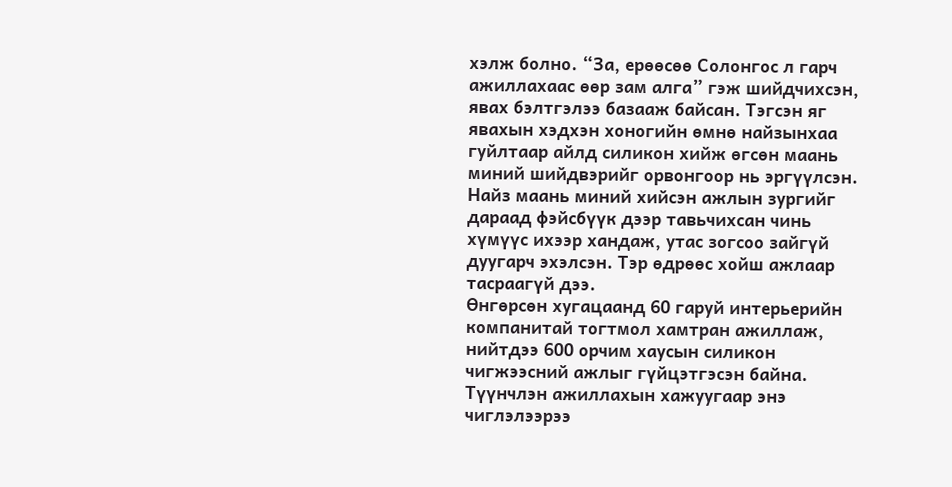хэлж болно. “За, ерөөсөө Солонгос л гарч ажиллахаас өөр зам алга” гэж шийдчихсэн, явах бэлтгэлээ базааж байсан. Тэгсэн яг явахын хэдхэн хоногийн өмнө найзынхаа гуйлтаар айлд силикон хийж өгсөн маань миний шийдвэрийг орвонгоор нь эргүүлсэн. Найз маань миний хийсэн ажлын зургийг дараад фэйсбүүк дээр тавьчихсан чинь хүмүүс ихээр хандаж, утас зогсоо зайгүй дуугарч эхэлсэн. Тэр өдрөөс хойш ажлаар тасраагүй дээ.
Өнгөрсөн хугацаанд 60 гаруй интерьерийн компанитай тогтмол хамтран ажиллаж, нийтдээ 600 орчим хаусын силикон чигжээсний ажлыг гүйцэтгэсэн байна.
Түүнчлэн ажиллахын хажуугаар энэ чиглэлээрээ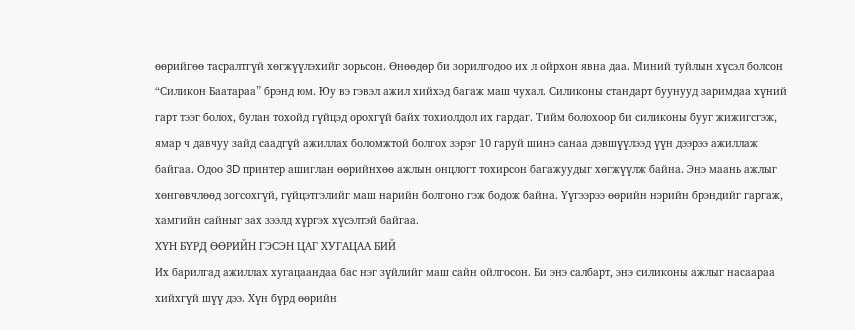өөрийгөө тасралтгүй хөгжүүлэхийг зорьсон. Өнөөдөр би зорилгодоо их л ойрхон явна даа. Миний туйлын хүсэл болсон “Силикон Баатараа” брэнд юм. Юу вэ гэвэл ажил хийхэд багаж маш чухал. Силиконы стандарт буунууд заримдаа хүний гарт тээг болох, булан тохойд гүйцэд орохгүй байх тохиолдол их гардаг. Тийм болохоор би силиконы бууг жижигсгэж, ямар ч давчуу зайд саадгүй ажиллах боломжтой болгох зэрэг 10 гаруй шинэ санаа дэвшүүлээд үүн дээрээ ажиллаж байгаа. Одоо 3D принтер ашиглан өөрийнхөө ажлын онцлогт тохирсон багажуудыг хөгжүүлж байна. Энэ маань ажлыг хөнгөвчлөөд зогсохгүй, гүйцэтгэлийг маш нарийн болгоно гэж бодож байна. Үүгээрээ өөрийн нэрийн брэндийг гаргаж, хамгийн сайныг зах зээлд хүргэх хүсэлтэй байгаа.
ХҮН БҮРД ӨӨРИЙН ГЭСЭН ЦАГ ХУГАЦАА БИЙ
Их барилгад ажиллах хугацаандаа бас нэг зүйлийг маш сайн ойлгосон. Би энэ салбарт, энэ силиконы ажлыг насаараа хийхгүй шүү дээ. Хүн бүрд өөрийн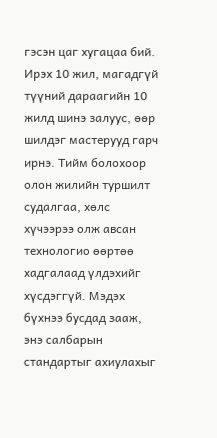гэсэн цаг хугацаа бий. Ирэх 10 жил, магадгүй түүний дараагийн 10 жилд шинэ залуус, өөр шилдэг мастерууд гарч ирнэ. Тийм болохоор олон жилийн туршилт судалгаа, хөлс хүчээрээ олж авсан технологио өөртөө хадгалаад үлдэхийг хүсдэггүй. Мэдэх бүхнээ бусдад зааж, энэ салбарын стандартыг ахиулахыг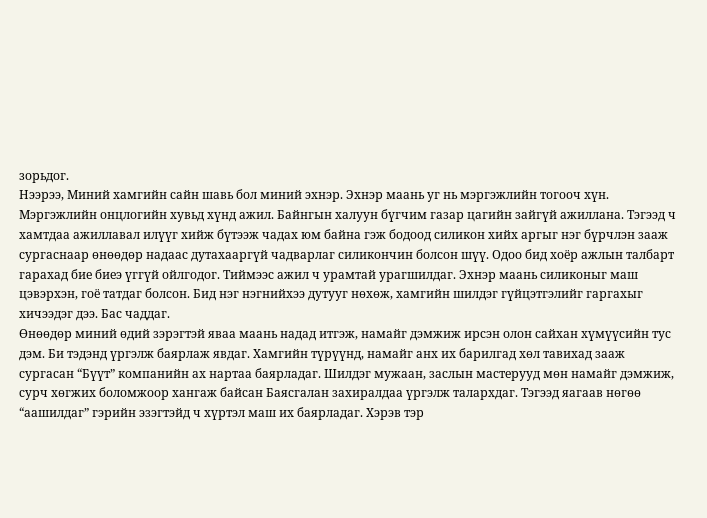зорьдог.
Нээрээ, Миний хамгийн сайн шавь бол миний эхнэр. Эхнэр маань уг нь мэргэжлийн тогооч хүн. Мэргэжлийн онцлогийн хувьд хүнд ажил. Байнгын халуун бүгчим газар цагийн зайгүй ажиллана. Тэгээд ч хамтдаа ажиллавал илүүг хийж бүтээж чадах юм байна гэж бодоод силикон хийх аргыг нэг бүрчлэн зааж сургаснаар өнөөдөр надаас дутахааргүй чадварлаг силикончин болсон шүү. Одоо бид хоёр ажлын талбарт гарахад бие биеэ үггүй ойлгодог. Тиймээс ажил ч урамтай урагшилдаг. Эхнэр маань силиконыг маш цэвэрхэн, гоё татдаг болсон. Бид нэг нэгнийхээ дутууг нөхөж, хамгийн шилдэг гүйцэтгэлийг гаргахыг хичээдэг дээ. Бас чаддаг.
Өнөөдөр миний өдий зэрэгтэй яваа маань надад итгэж, намайг дэмжиж ирсэн олон сайхан хүмүүсийн тус дэм. Би тэдэнд үргэлж баярлаж явдаг. Хамгийн түрүүнд, намайг анх их барилгад хөл тавихад зааж сургасан “Бүүт” компанийн ах нартаа баярладаг. Шилдэг мужаан, заслын мастерууд мөн намайг дэмжиж, сурч хөгжих боломжоор хангаж байсан Баясгалан захиралдаа үргэлж талархдаг. Тэгээд яагаав нөгөө “аашилдаг” гэрийн эзэгтэйд ч хүртэл маш их баярладаг. Хэрэв тэр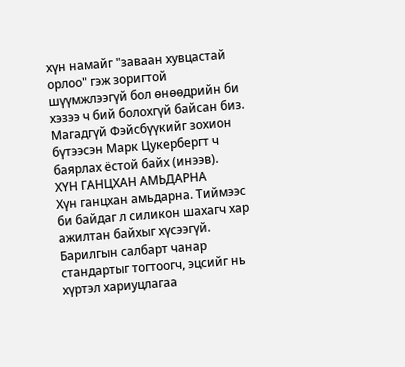хүн намайг "заваан хувцастай орлоо" гэж зоригтой шүүмжлээгүй бол өнөөдрийн би хэзээ ч бий болохгүй байсан биз.
Магадгүй Фэйсбүүкийг зохион бүтээсэн Марк Цукербергт ч баярлах ёстой байх (инээв).
ХҮН ГАНЦХАН АМЬДАРНА
Хүн ганцхан амьдарна. Тиймээс би байдаг л силикон шахагч хар ажилтан байхыг хүсээгүй. Барилгын салбарт чанар стандартыг тогтоогч, эцсийг нь хүртэл хариуцлагаа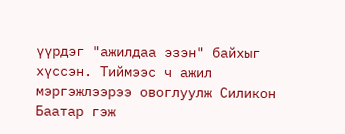үүрдэг "ажилдаа эзэн" байхыг хүссэн. Тиймээс ч ажил мэргэжлээрээ овоглуулж Силикон Баатар гэж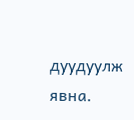дуудуулж явна.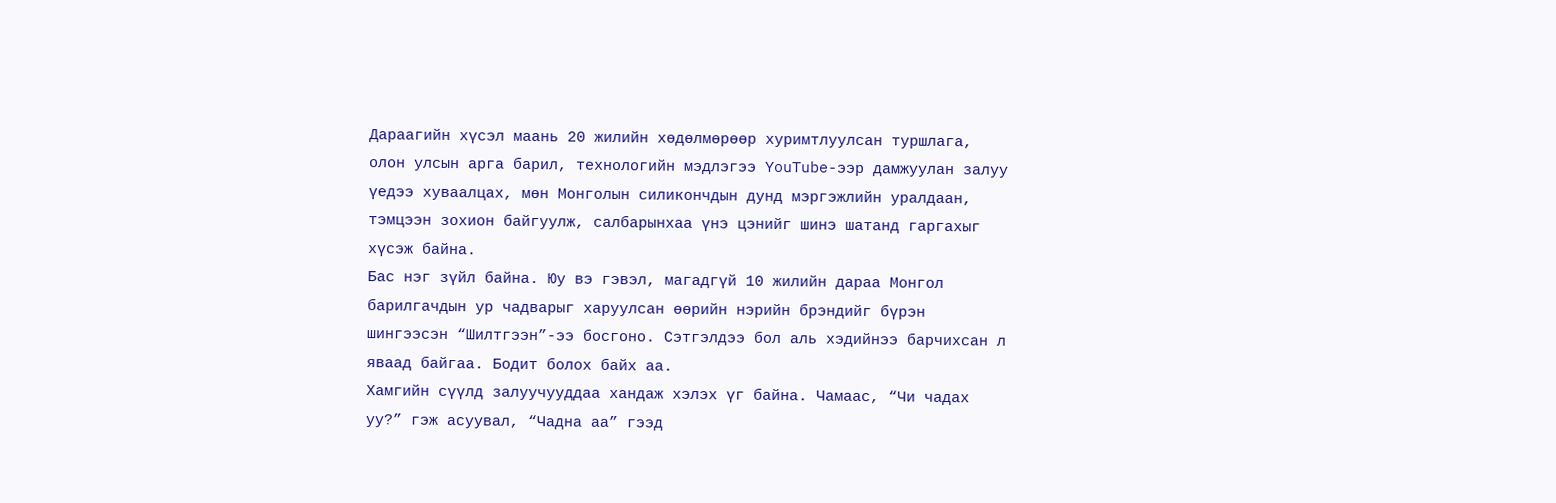Дараагийн хүсэл маань 20 жилийн хөдөлмөрөөр хуримтлуулсан туршлага, олон улсын арга барил, технологийн мэдлэгээ YouTube-ээр дамжуулан залуу үедээ хуваалцах, мөн Монголын силикончдын дунд мэргэжлийн уралдаан, тэмцээн зохион байгуулж, салбарынхаа үнэ цэнийг шинэ шатанд гаргахыг хүсэж байна.
Бас нэг зүйл байна. Юу вэ гэвэл, магадгүй 10 жилийн дараа Монгол барилгачдын ур чадварыг харуулсан өөрийн нэрийн брэндийг бүрэн шингээсэн “Шилтгээн”-ээ босгоно. Сэтгэлдээ бол аль хэдийнээ барчихсан л яваад байгаа. Бодит болох байх аа.
Хамгийн сүүлд залуучууддаа хандаж хэлэх үг байна. Чамаас, “Чи чадах уу?” гэж асуувал, “Чадна аа” гээд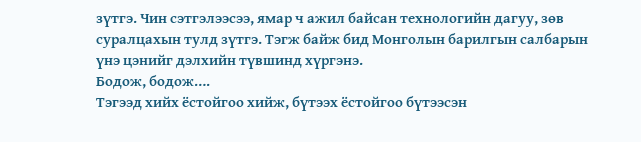зүтгэ. Чин сэтгэлээсээ, ямар ч ажил байсан технологийн дагуу, зөв суралцахын тулд зүтгэ. Тэгж байж бид Монголын барилгын салбарын үнэ цэнийг дэлхийн түвшинд хүргэнэ.
Бодож, бодож….
Тэгээд хийх ёстойгоо хийж, бүтээх ёстойгоо бүтээсэн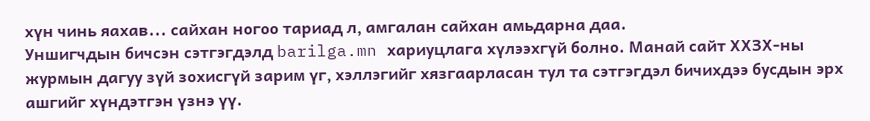хүн чинь яахав... сайхан ногоо тариад л, амгалан сайхан амьдарна даа.
Уншигчдын бичсэн сэтгэгдэлд barilga.mn хариуцлага хүлээхгүй болно. Манай сайт ХХЗХ-ны журмын дагуу зүй зохисгүй зарим үг, хэллэгийг хязгаарласан тул та сэтгэгдэл бичихдээ бусдын эрх ашгийг хүндэтгэн үзнэ үү.